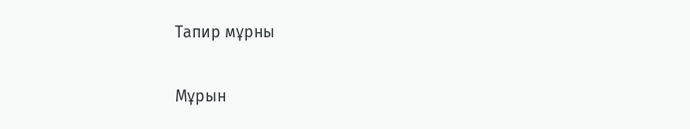Тапир мұрны

Мұрын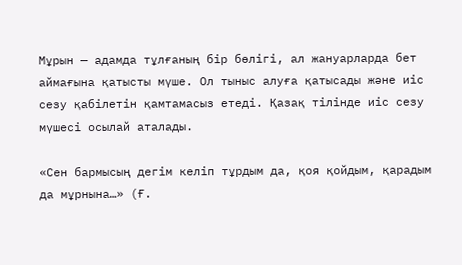Мұрын — адамда тұлғаның бір бөлігі, ал жануарларда бет аймағына қатысты мүше. Ол тыныс алуға қатысады және иіс сезу қабілетін қамтамасыз етеді. Қазақ тілінде иіс сезу мүшесі осылай аталады.

«Сен бармысың дегім келіп тұрдым да, қоя қойдым, қарадым да мұрнына…» (Ғ.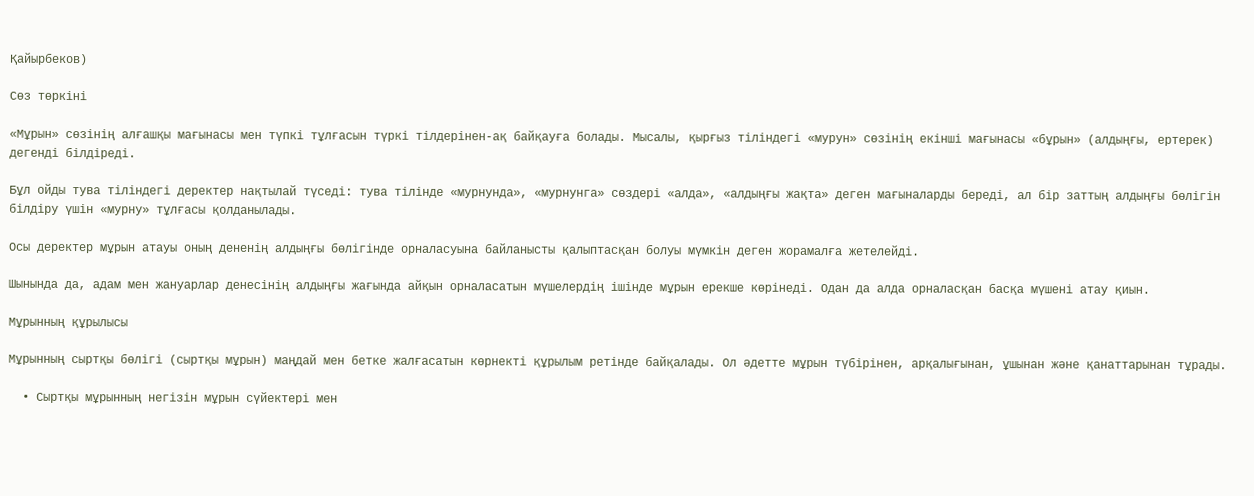Қайырбеков)

Сөз төркіні

«Мұрын» сөзінің алғашқы мағынасы мен түпкі тұлғасын түркі тілдерінен-ақ байқауға болады. Мысалы, қырғыз тіліндегі «мурун» сөзінің екінші мағынасы «бұрын» (алдыңғы, ертерек) дегенді білдіреді.

Бұл ойды тува тіліндегі деректер нақтылай түседі: тува тілінде «мурнунда», «мурнунга» сөздері «алда», «алдыңғы жақта» деген мағыналарды береді, ал бір заттың алдыңғы бөлігін білдіру үшін «мурну» тұлғасы қолданылады.

Осы деректер мұрын атауы оның дененің алдыңғы бөлігінде орналасуына байланысты қалыптасқан болуы мүмкін деген жорамалға жетелейді.

Шынында да, адам мен жануарлар денесінің алдыңғы жағында айқын орналасатын мүшелердің ішінде мұрын ерекше көрінеді. Одан да алда орналасқан басқа мүшені атау қиын.

Мұрынның құрылысы

Мұрынның сыртқы бөлігі (сыртқы мұрын) маңдай мен бетке жалғасатын көрнекті құрылым ретінде байқалады. Ол әдетте мұрын түбірінен, арқалығынан, ұшынан және қанаттарынан тұрады.

  • Сыртқы мұрынның негізін мұрын сүйектері мен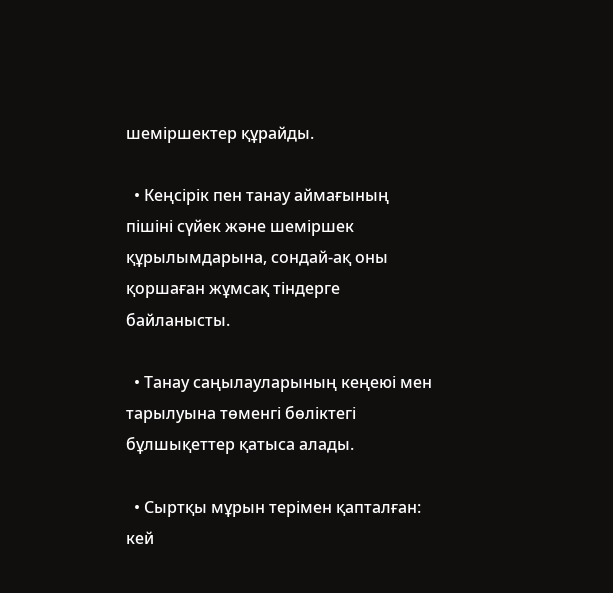шеміршектер құрайды.

  • Кеңсірік пен танау аймағының пішіні сүйек және шеміршек құрылымдарына, сондай-ақ оны қоршаған жұмсақ тіндерге байланысты.

  • Танау саңылауларының кеңеюі мен тарылуына төменгі бөліктегі бұлшықеттер қатыса алады.

  • Сыртқы мұрын терімен қапталған: кей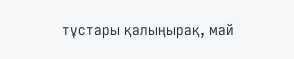тұстары қалыңырақ, май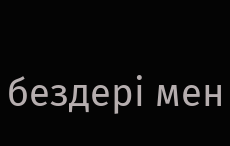бездері мен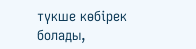түкше көбірек болады,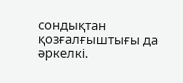сондықтан қозғалғыштығы да әркелкі.